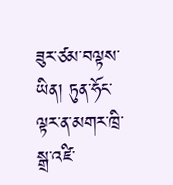ཟུར་ཙམ་བལྟས་ཡིན། ཏུན་ཧོང་ལྟར་ན་མགར་ཁྲི་སྒྲ་འཛི་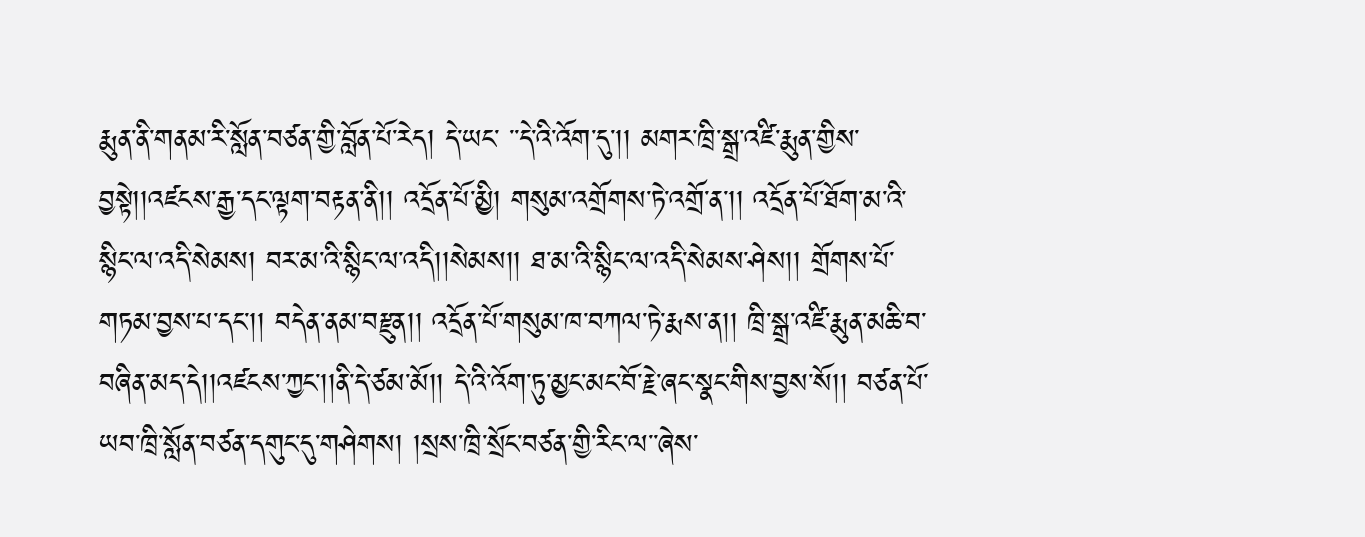རྨུན་ནི་གནམ་རི་སློན་བཙན་གྱི་བློན་པོ་རེད། དེ་ཡང་ ་་དེ་འི་འོག་དུ་།། མགར་ཁྲི་སྒྲ་འཛི་རྨུན་གྱིས་བྱསྟེ།།འཛངས་རྒྱ་དང་ལྟག་བརྟན་ནི།། འདྲོན་པོ་མྱི། གསུམ་འགྲོགས་ཏེ་འགྲོ་ན་།། འདྲོན་པོ་ཐོག་མ་འི་སྙིང་ལ་འདི་སེམས། བར་མ་འི་སྙིང་ལ་འདི།།སེམས།། ཐ་མ་འི་སྙིང་ལ་འདི་སེམས་ཤེས།། གྲོགས་པོ་གཏམ་བྱས་པ་དང་།། བདེན་ནམ་བརྫུན།། འདྲོན་པོ་གསུམ་ཁ་བཀལ་ཏེ་རྨས་ན།། ཁྲི་སྒྲ་འཛི་རྨུན་མཆི་བ་བཞིན་མད་དེ།།འཛངས་ཀྱང་།།ནི་དེ་ཙམ་མོ།། དེ་འི་འོག་ཏུ་མྱང་མང་བོ་རྗེ་ཞང་སྣང་གིས་བྱས་སོ།། བཙན་པོ་ཡབ་ཁྲི་སློན་བཙན་དགུང་དུ་གཤེགས། །སྲས་ཁྲི་སྲོང་བཙན་གྱི་རིང་ལ་་ཞེས་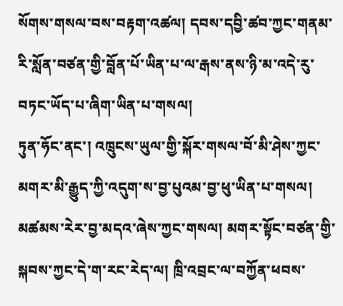སོགས་གསལ་བས་བརྟག་འཚལ། དབས་དབྱི་ཚབ་ཀྱང་གནམ་རི་སློན་བཙན་གྱི་བློན་པོ་ཡིན་པ་ལ་རྒས་ནས་ཉི་མ་འདེ་རུ་བཏང་ཡོད་པ་ཞིག་ཡིན་པ་གསལ།
ཏུན་ཧོང་ནང་། འཁྲུངས་ཡུལ་གྱི་སྐོར་གསལ་བོ་མི་ཤེས་ཀྱང་མགར་མི་རྒྱུད་ཀྱི་འདུག་ས་བྱ་པུའམ་བྱ་ཕུ་ཡིན་པ་གསལ། མཚམས་རེར་བྱ་མདའ་ཞེས་ཀྱང་གསལ། མགར་སྟོང་བཙན་གྱི་སྐབས་ཀྱང་དེ་ག་རང་རེད་ལ། ཁྲི་འབྲང་ལ་བཀྱོན་ཕབས་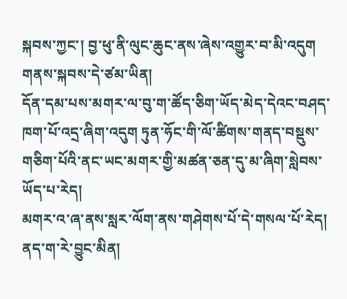སྐབས་ཀྱང་། བྱ་ཕུ་ནི་ལུང་ཆུང་ནས་ཞེས་འགྱུར་བ་མི་འདུག གནས་སྐབས་དེ་ཙམ་ཡིན།
དོན་དམ་པས་མགར་ལ་བུ་ག་ཚོད་ཅིག་ཡོད་མེད་དེའང་བཤད་ཁག་པོ་འདྲ་ཞིག་འདུག ཏུན་ཧོང་གི་ལོ་ཚིགས་གནད་བསྡུས་གཅིག་པོའི་ནང་ཡང་མགར་གྱི་མཚན་ཅན་དུ་མ་ཞིག་སླེབས་ཡོད་པ་རེད།
མགར་འ་ཞ་ནས་སླར་ལོག་ནས་གཤེགས་པོ་དེ་གསལ་པོ་རེད། ནད་ག་རེ་བྱུང་མིན།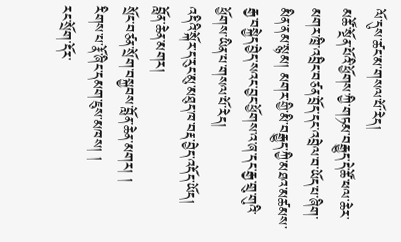ལོ་དུས་ཚང་མ་གསལ་པོ་རེད།
མཚོ་སྔོན་པོའི་ཕྱོགས་ཀྱི་གཏམ་བརྒྱུད་དེ་ཚོ་ཕལ་ཆེར་མགར་ཁྲི་འབྲིང་བཙན་བྲོད་དང་འབྲེལ་བ་ཡོད་པ་ཞིག་མིན་ནམ་སྙམ། མགར་གྱི་མི་བརྒྱུད་ཀྱི་མཐའ་མཚམས་རྒྱ་བསྐྱེད་བྱེད་སའང་བྱང་ཕྱོགས་འ་ཞ་དང་རྒྱ་གྲུ་གུའི་ཕྱོགས་ཡིན་པ་གསལ་པོ་རེད།
འདིའི་སྐོར་ད་རུང་མུ་མཐུད་ཁ་བརྡ་བྱེད་འདོད་ཡོད།
བློན་ཆེན་མགར།
སྲོང་བཙན་སྲོག་བསྐྱབས་བློན་ཆེན་མགར། །
རིགས་པ་རྣོ་ཞིང་དམག་ཇུས་མཁས། །
རང་སྲོག་དོར་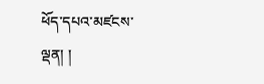ཕོད་དཔའ་མཛངས་ལྡན། །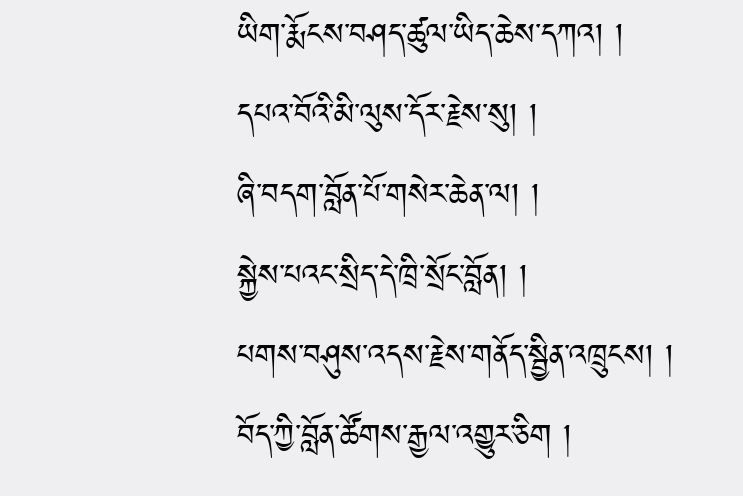ཡིག་རྨོངས་བཤད་ཚུལ་ཡིད་ཆེས་དཀའ། །
དཔའ་བོའི་མི་ལུས་དོར་རྗེས་སུ། །
ཞི་བདག་བློན་པོ་གསེར་ཆེན་ལ། །
སྐྱེས་པའང་སྲིད་དེ་ཁྲི་སྲོང་བློན། །
པགས་བཤུས་འདས་རྗེས་གནོད་སྦྱིན་འཁྲུངས། །
བོད་ཀྱི་བློན་ཚོགས་རྒྱལ་འགྱུར་ཅིག །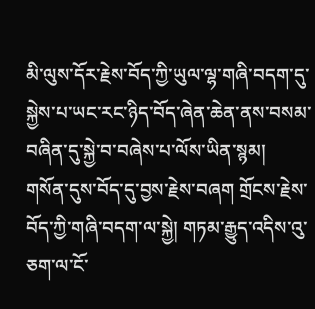མི་ལུས་དོར་རྗེས་བོད་ཀྱི་ཡུལ་ལྷ་གཞི་བདག་དུ་སྐྱེས་པ་ཡང་རང་ཉིད་བོད་ཞེན་ཆེན་ནས་བསམ་བཞིན་དུ་སྐྱེ་བ་བཞེས་པ་ལོས་ཡིན་སྙམ།
གསོན་དུས་བོད་དུ་བྱས་རྗེས་བཞག གྲོངས་རྗེས་བོད་ཀྱི་གཞི་བདག་ལ་སྐྱེ། གཏམ་རྒྱུད་འདིས་འུ་ཅག་ལ་ངོ་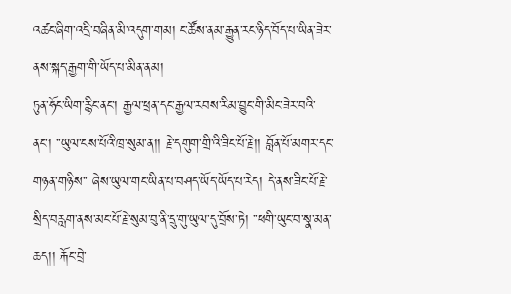འཚང་ཞིག་འདྲི་བཞིན་མི་འདུག་གམ། ང་ཚོས་ནམ་རྒྱུན་རང་ཉིད་བོད་པ་ཡིན་ཟེར་ནས་སྐད་རྒྱག་གི་ཡོད་པ་མིན་ནམ།
ཏུན་ཧོང་ཡིག་རྙིང་ནང་། རྒྱལ་ཕྲན་དང་རྒྱལ་རབས་རིམ་བྱུང་གི་མིང་ཟེར་བའི་ནང་། ་་ཡུལ་ངས་པོའི་ཁྲ་སུམ་ན།། རྗེ་དགུག་གྲི་འི་ཟིང་པོ་རྗེ།། བློན་པོ་མགར་དང་གཉན་གཉིས་་ ཞེས་ཡུལ་གང་ཡིན་པ་བཤད་ཡོད་ཡོད་པ་རེད། དེ་ནས་ཟིང་པོ་རྗེ་སྲིད་བརླག་ནས་མང་པོ་རྗེ་སུམ་བུ་ནི་དྲུ་གུ་ཡུལ་དུ་བྲོས་ཏེ། ་་ཕགི་ཡུང་བ་སྣ་མན་ཆད།། རྐོང་བྲེ་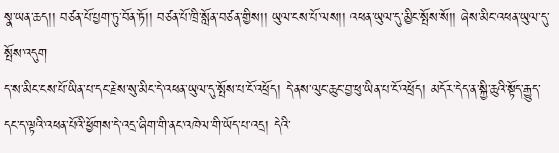སྣ་ཡན་ཆད།། བཙན་པོ་པྱག་ཏུ་བོན་ཏོ།། བཙན་པོ་ཁྲི་སློན་བཙན་གྱིས།། ཡུལ་ངས་པོ་ལས།། འཕན་ཡུལ་དུ་མྱིང་སྤོས་སོ།། ཞེས་མིང་འཕན་ཡུལ་དུ་སྤོས་འདུག
ད་ས་མིང་ངས་པོ་ཡིན་པ་དང་རྗེས་སུ་མིང་དེ་འཕན་ཡུལ་དུ་སྤོས་པ་ངོ་འཕྲོད། དེ་ནས་ལུང་ཆུང་བྱ་ཕུ་ཡིན་པ་ངོ་འཕྲོད། མདོར་དེད་ན་སྐྱི་ཆུའི་སྟོད་རྒྱུད་དང་ད་ལྟའི་འཕན་པོའི་ཕྱོགས་དེ་འདྲ་ཞིག་གི་ནང་འཁེལ་གི་ཡོད་པ་འདྲ། དེའི་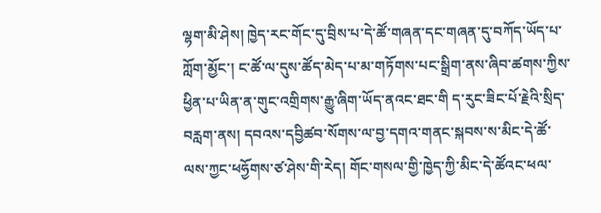ལྷག་མི་ཤེས། ཁྱེད་རང་གོང་དུ་བྲིས་པ་དེ་ཚོ་གཞན་དང་གཞན་དུ་བཀོད་ཡོད་པ་ཀློག་མྱོང་། ང་ཚོ་ལ་དུས་ཚོད་མེད་པ་མ་གཏོགས་པང་སྒྲིག་ནས་ཞིབ་ཚགས་ཀྱིས་ཕྱིན་པ་ཡིན་ན་གུང་འགྲིགས་རྒྱུ་ཞིག་ཡོད་ནའང་ཐང་གི ད་རུང་ཟིང་པོ་རྗེའི་སྲིད་བརླག་ནས། དབའས་དབྱིཚབ་སོགས་ལ་བྱ་དགའ་གནང་སྐབས་ས་མིང་དེ་ཚོ་ལས་ཀྱང་ཕཧྱོགས་ཙ་ཤེས་གི་རེད། གོང་གསལ་གྱི་ཁྱེད་ཀྱི་མིང་དེ་ཚོའང་ཕལ་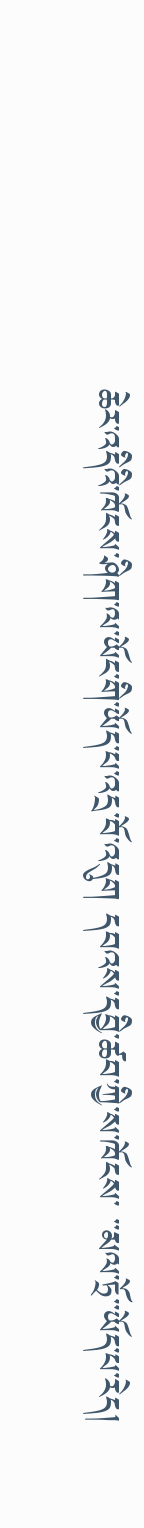ཆེར་འདིའི་ཁོངས་ཤིག་ལ་ཡོང་གི་ཡོད་པ་འདྲ་བོ་འདུག དབའས་དབྱི་ཚབ་ཀྱི་ས་ཁོངས་ ་་མལ་ཏྲོ་་ཡོད་པ་རེད།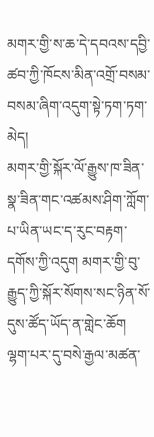མགར་གྱི་ས་ཆ་དེ་དབའས་དབྱི་ཚབ་ཀྱི་ཁོངས་མིན་འགྲོ་བསམ་བསམ་ཞིག་འདུག་སྟེ་ཏག་ཏག་མེད།
མགར་གྱི་སྐོར་ལོ་རྒྱུས་ཁ་ཟིན་སྣ་ཟིན་གང་འཚམས་ཤིག་ཀློག་པ་ཡིན་ཡང་ད་རུང་བརྟག་དགོས་ཀྱི་འདུག མགར་གྱི་བུ་རྒྱུད་ཀྱི་སྐོར་སོགས་སང་ཉིན་སོ་དུས་ཚོད་ཡོད་ན་གླེང་ཆོག ལྷག་པར་དུ་བསེ་རྒྱལ་མཚན་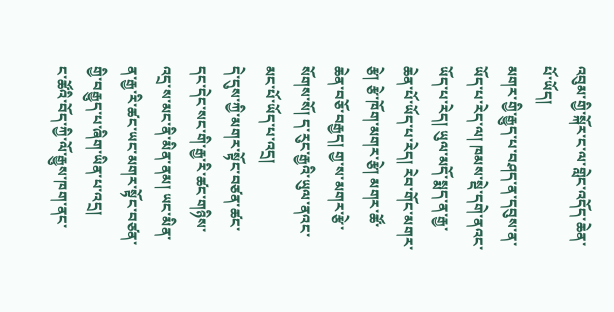འབུམ་གྱི་སྐོར་ང་ལ་གླེང་འདོད་ཆེན་པོ་ཡོད།
མགར་གྱི་རྒྱུད་པ་བཤད་ན་དབུས་ན་ཡོད་པ་རེད་ལ། ཁམས་སྡེ་དགེ་ནའང་ཡོད་པ་རེད། ཡུལ་མདོ་སྨད་ན་རྒྱ་ཆེན་པོ་ཡོད་པ་རེད། རེབ་གོང་མགར་རྩེ། རྩེ་ཁོག་མགར་རྩེ། མགར་ཚོ་ཆེན་བཅོ་བརྒྱད། གྱ་ས་མགར་རྩེ་སོགས་སོ། ད་རུང་རྒྱའི་ཡུལ་ནའང་མང་པོ་ཡོད་པ་འདྲ།
དེ་དུས་ཀྱི་མགར་སྟོང་བཙན་ཚང་དང་དེང་སང་གི་རྒྱ་རི་ཚང་གཉིས་འདྲ་ས་མང་ནི་མིན་ནམ། ཡང་མིན་ན་རྒྱ་རི་ཚང་ཡང་མགར་སྟོང་བཙན་གྱི་བརྒྱུད་པ་ཞིག་ཡིན་པ་འདྲ།
ང་ཚོའི་བོད་ཀྱི་ལོ་རྒྱུས་ཁག་ནང་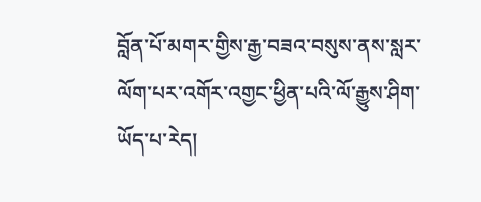བློན་པོ་མགར་གྱིས་རྒྱ་བཟའ་བསུས་ནས་སླར་ལོག་པར་འགོར་འགྱང་ཕྱིན་པའི་ལོ་རྒྱུས་ཤིག་ཡོད་པ་རེད།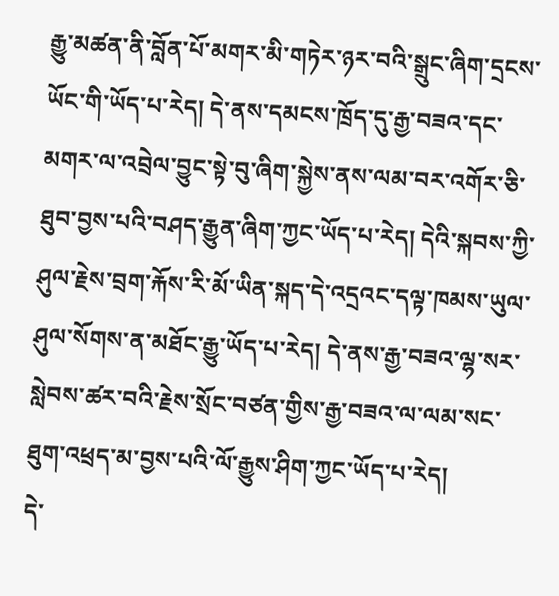རྒྱུ་མཚན་ནི་བློན་པོ་མགར་མི་གཏེར་ཉར་བའི་སྒྲུང་ཞིག་དྲངས་ཡོང་གི་ཡོད་པ་རེད། དེ་ནས་དམངས་ཁྲོད་དུ་རྒྱ་བཟའ་དང་མགར་ལ་འབྲེལ་བྱུང་སྟེ་བུ་ཞིག་སྐྱེས་ནས་ལམ་བར་འགོར་ཅི་ཐུབ་བྱས་པའི་བཤད་རྒྱུན་ཞིག་ཀྱང་ཡོད་པ་རེད། དེའི་སྐབས་ཀྱི་ཤུལ་རྗེས་བྲག་རྐོས་རི་མོ་ཡིན་སྐད་དེ་འདྲའང་དལྟ་ཁམས་ཡུལ་ཤུལ་སོགས་ན་མཐོང་རྒྱུ་ཡོད་པ་རེད། དེ་ནས་རྒྱ་བཟའ་ལྷ་སར་སླེབས་ཚར་བའི་རྗེས་སྲོང་བཙན་གྱིས་རྒྱ་བཟའ་ལ་ལམ་སང་ཐུག་འཕྲད་མ་བྱས་པའི་ལོ་རྒྱུས་ཤིག་ཀྱང་ཡོད་པ་རེད།
དེ་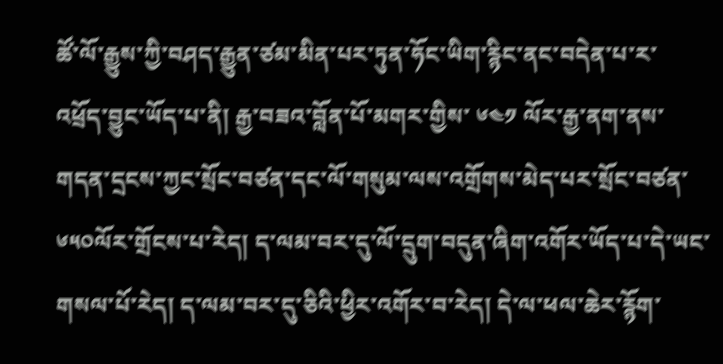ཚོ་ལོ་རྒྱུས་ཀྱི་བཤད་རྒྱུན་ཙམ་མིན་པར་ཏུན་ཧོང་ཡིག་རྙིང་ནང་བདེན་པ་ར་འཕྲོད་བྱུང་ཡོད་པ་ནི། རྒྱ་བཟའ་བློན་པོ་མགར་གྱིས་ ༦༤༡ ལོར་རྒྱ་ནག་ནས་གདན་དྲངས་ཀྱང་སྲོང་བཙན་དང་ལོ་གསུམ་ལས་འགྲོགས་མེད་པར་སྲོང་བཙན་༦༥༠ལོར་གྲོངས་པ་རེད། ད་ལམ་བར་དུ་ལོ་དྲུག་བདུན་ཞིག་འགོར་ཡོད་པ་དེ་ཡང་གསལ་པོ་རེད། ད་ལམ་བར་དུ་ཅིའི་ཕྱིར་འགོར་བ་རེད། དེ་ལ་ཕལ་ཆེར་རྙོག་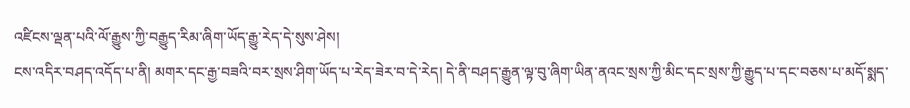འཛིངས་ལྡན་པའི་ལོ་རྒྱུས་ཀྱི་བརྒྱུད་རིམ་ཞིག་ཡོད་རྒྱུ་རེད་དེ་སུས་ཤེས།
ངས་འདིར་བཤད་འདོད་པ་ནི། མགར་དང་རྒྱ་བཟའི་བར་སྲས་ཤིག་ཡོད་པ་རེད་ཟེར་བ་དེ་རེད། དེ་ནི་བཤད་རྒྱུན་ལྟ་བུ་ཞིག་ཡིན་ནའང་སྲས་ཀྱི་མིང་དང་སྲས་ཀྱི་རྒྱུད་པ་དང་བཅས་པ་མདོ་སྨད་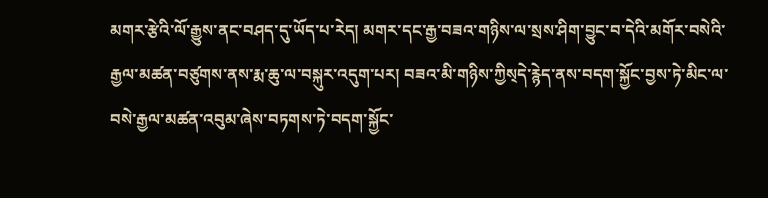མགར་རྩེའི་ལོ་རྒྱུས་ནང་བཤད་དུ་ཡོད་པ་རེད། མགར་དང་རྒྱ་བཟའ་གཉིས་ལ་སྲས་ཤིག་བྱུང་བ་དེའི་མགོར་བསེའི་རྒྱལ་མཚན་བཙུགས་ནས་རྨ་ཆུ་ལ་བསྐུར་འདུག་པར། བཟའ་མི་གཉིས་ཀྱིས྄དེ་རྙེད་ནས་བདག་སྐྱོང་བྱས་ཏེ་མིང་ལ་བསེ་རྒྱལ་མཚན་འབུམ་ཞེས་བཏགས་ཏེ་བདག་སྐྱོང་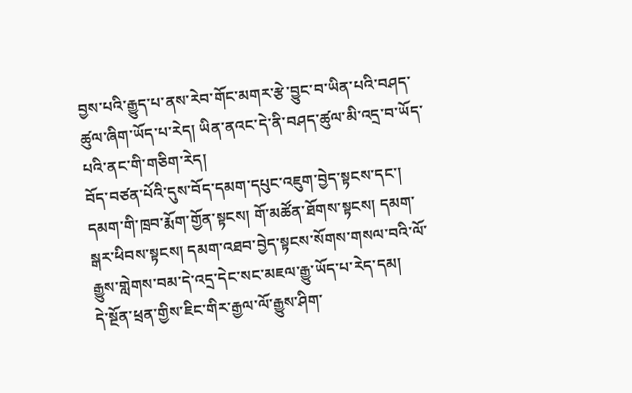བྱས་པའི་རྒྱུད་པ་ནས་རེབ་གོང་མགར་རྩེ་བྱུང་བ་ཡིན་པའི་བཤད་ཚུལ་ཞིག་ཡོད་པ་རེད། ཡིན་ནའང་དེ་ནི་བཤད་ཚུལ་མི་འདྲ་བ་ཡོད་པའི་ནང་གི་གཅིག་རེད།
བོད་བཙན་པོའི་དུས་བོད་དམག་དཔུང་འཇུག་བྱེད་སྟངས་དང་། དམག་གི་ཁྲབ་རྨོག་གྱོན་སྟངས། གོ་མཚོན་ཐོགས་སྟངས། དམག་སྒར་ཕིབས་སྟངས། དམག་འཐབ་བྱེད་སྟངས་སོགས་གསལ་བའི་ལོ་རྒྱུས་གླེགས་བམ་དེ་འདྲ་དེང་སང་མཇལ་རྒྱུ་ཡོད་པ་རེད་དམ།
དེ་སྔོན་ཕྲན་གྱིས་ཇིང་གིར་རྒྱལ་ལོ་རྒྱུས་ཤིག་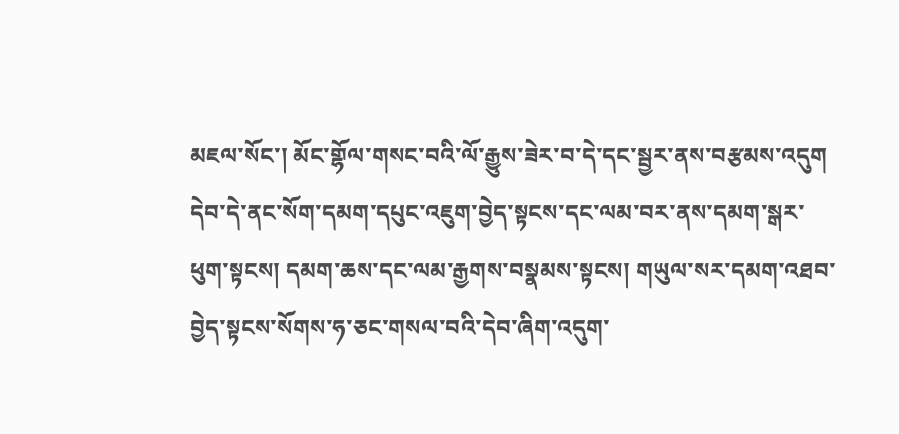མཇལ་སོང་། མོང་གྷོལ་གསང་བའི་ལོ་རྒྱུས་ཟེར་བ་དེ་དང་སྦྱར་ནས་བརྩམས་འདུག དེབ་དེ་ནང་སོག་དམག་དཔུང་འཇུག་བྱེད་སྟངས་དང་ལམ་བར་ནས་དམག་སྒར་ཕུག་སྟངས། དམག་ཆས་དང་ལམ་རྒྱགས་བསྣམས་སྟངས། གཡུལ་སར་དམག་འཐབ་བྱེད་སྟངས་སོགས་ཧ་ཅང་གསལ་བའི་དེབ་ཞིག་འདུག་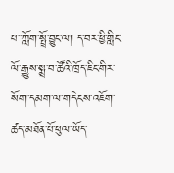པ་་ཀློག་སྤྲོ་བྱུང་ལ། ད་བར་ཕྱི་གླིང་ལོ་རྒྱུས་སྨྲ་བ་ཚོའི་ཁྲོད་ཇིང་གིར་སོག་དམག་ལ་གདེངས་འཇོག་ཚད་མཐོན་པོ་ཕུལ་ཡོད་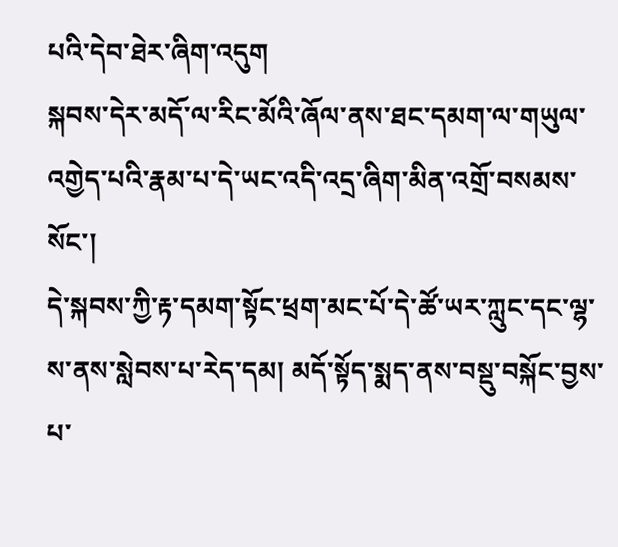པའི་དེབ་ཐེར་ཞིག་འདུག
སྐབས་དེར་མདོ་ལ་རིང་མོའི་ཞོལ་ནས་ཐང་དམག་ལ་གཡུལ་འགྱེད་པའི་རྣམ་པ་དེ་ཡང་འདི་འདྲ་ཞིག་མིན་འགྲོ་བསམས་སོང་།
དེ་སྐབས་ཀྱི་རྟ་དམག་སྟོང་ཕྲག་མང་པོ་དེ་ཚོ་ཡར་ཀླུང་དང་ལྷ་ས་ནས་སླེབས་པ་རེད་དམ། མདོ་སྟོད་སྨད་ནས་བསྡུ་བསྐོང་བྱས་པ་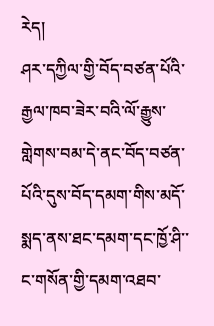རེད།
ཤར་དཀྱིལ་གྱི་བོད་བཙན་པོའི་རྒྱལ་ཁབ་ཟེར་བའི་ལོ་རྒྱུས་གླེགས་བམ་དེ་ནང་བོད་བཙན་པོའི་དུས་བོད་དམག་གིས་མདོ་སྨད་ནས་ཐང་དམག་དང་ཁྱོ་ཤི་་ང་གསོན་གྱི་དམག་འཐབ་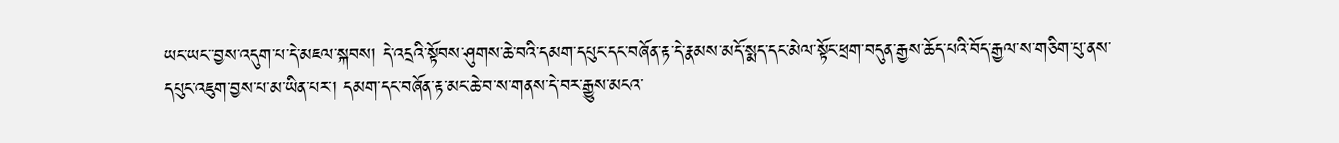ཡང་ཡང་་བྱས་འདུག་པ་དེ་མཇལ་སྐབས། དེ་འདྲའི་སྟོབས་ཤུགས་ཆེ་བའི་དམག་དཔུང་དང་བཞོན་རྟ་དེ་རྣམས་མདོ་སྨད་དང་མེལ་སྟོང་ཕྲག་བདུན་རྒྱས་ཆོད་པའི་བོད་རྒྱལ་ས་གཅིག་པུ་ནས་དཔུང་འཇུག་བྱས་པ་མ་ཡིན་པར་། དམག་དང་བཞོན་རྟ་མང་ཆེ་བ་ས་གནས་དེ་བར་རྒྱུས་མངའ་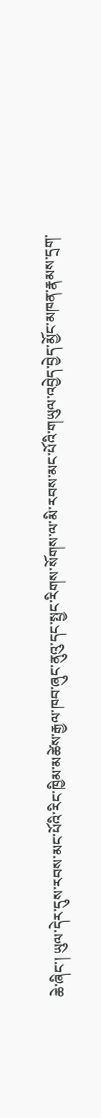ཆེ་ཞིང་། ཡུལ་དེར་དུས་རབས་མང་པོའི་རིང་ཁྱིམ་མཚེས་རྒྱལ་ཁབ་ཞུང་ནུའུ་དང་སྤྱང་རིགས་སོགས་ལ་མི་རབས་མང་པོའི་གཡུལ་འབྱེད་བྱེད་མྱོང་མཁན་རྣམས་དྲག་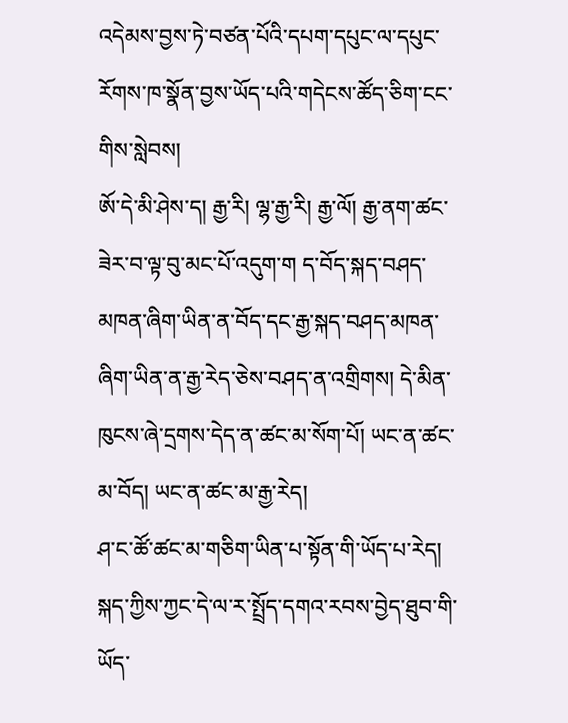འདེམས་བྱས་ཏེ་བཙན་པོའི་དཔག་དཔུང་ལ་དཔུང་རོགས་ཁ་སྣོན་བྱས་ཡོད་པའི་གདེངས་ཚོད་ཅིག་ངང་གིས་སླེབས།
ཨོ་དེ་མི་ཤེས་ད། རྒྱ་རི། ལྷ་རྒྱ་རི། རྒྱ་ལོ། རྒྱ་ནག་ཚང་ཟེར་བ་ལྟ་བུ་མང་པོ་འདུག་ག ད་བོད་སྐད་བཤད་མཁན་ཞིག་ཡིན་ན་བོད་དང་རྒྱ་སྐད་བཤད་མཁན་ཞིག་ཡིན་ན་རྒྱ་རེད་ཅེས་བཤད་ན་འགྲིགས། དེ་མིན་ཁུངས་ཞེ་དྲགས་དེད་ན་ཚང་མ་སོག་པོ། ཡང་ན་ཚང་མ་བོད། ཡང་ན་ཚང་མ་རྒྱ་རེད།
ཤ་ང་ཚོ་ཚང་མ་གཅིག་ཡིན་པ་སྟོན་གི་ཡོད་པ་རེད། སྐད་ཀྱིས་ཀྱང་དེ་ལ་ར་སྤྲོད་དགའ་རབས་བྱེད་ཐུབ་གི་ཡོད་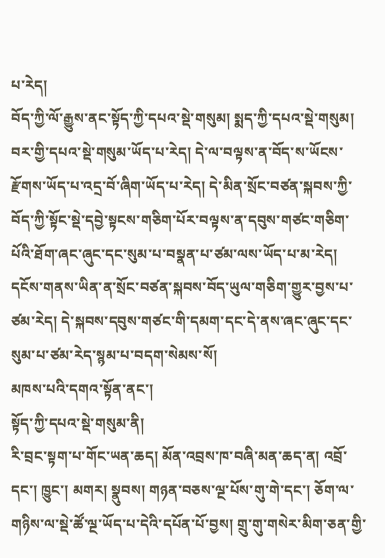པ་རེད།
བོད་ཀྱི་ལོ་རྒྱུས་ནང་སྟོད་ཀྱི་དཔའ་སྡེ་གསུམ། སྨད་ཀྱི་དཔའ་སྡེ་གསུམ། བར་གྱི་དཔའ་སྡེ་གསུམ་ཡོད་པ་རེད། དེ་ལ་བལྟས་ན་བོད་ས་ཡོངས་རྫོགས་ཡོད་པ་འདྲ་བོ་ཞིག་ཡོད་པ་རེད། དེ་མིན་སྲོང་བཙན་སྐབས་ཀྱི་བོད་ཀྱི་སྟོང་སྡེ་དབྱེ་སྟངས་གཅིག་པོར་བལྟས་ན་དབུས་གཙང་གཅིག་པོའི་ཐོག་ཞང་ཞུང་དང་སུམ་པ་བསྣན་པ་ཙམ་ལས་ཡོད་པ་མ་རེད། དངོས་གནས་ཡིན་ན་སྲོང་བཙན་སྐབས་བོད་ཡུལ་གཅིག་གྱུར་བྱས་པ་ཙམ་རེད། དེ་སྐབས་དབུས་གཙང་གི་དམག་དང་དེ་ནས་ཞང་ཞུང་དང་སུམ་པ་ཙམ་རེད་སྙམ་པ་བདག་སེམས་སོ།
མཁས་པའི་དགའ་སྟོན་ནང་།
སྟོད་ཀྱི་དཔའ་སྡེ་གསུམ་ནི།
རི་བྲང་སྟག་པ་གོང་ཡན་ཆད། མོན་འབྲས་ཁ་བཞི་མན་ཆད་ན། འབྲོ་དང་། ཁྱུང་། མགར། སྣུབས། གཉན་བཅས་ལྔ་པོས་གུ་གེ་དང་། ཅོག་ལ་གཉིས་ལ་སྡེ་ཚོ་ལྔ་ཡོད་པ་དེའི་དཔོན་པོ་བྱས། གྲུ་གུ་གསེར་མིག་ཅན་གྱི་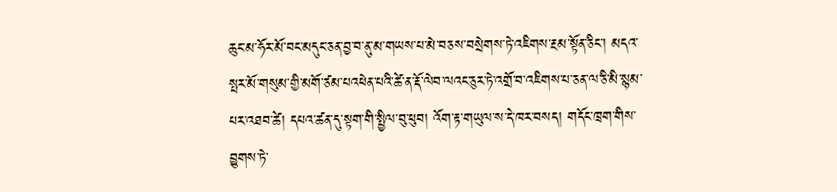ཆུང་མ་ཧོར་མོ་བང་མདུང་ཅན་བྱ་བ་ནུ་མ་གཡས་པ་མེ་བཅས་བསྲེགས་ཏེ་འཇིགས་རྔམ་སྟོན་ཅིང་། མདའ་སྤར་མོ་གསུམ་གྱི་མགོ་ཙམ་པའཕེན་པའི་ཚེ་ན་རྡོ་ལེབ་ལའང་ཅུར་ཏེ་འགྲོ་བ་འཇིགས་པ་ཅན་ལ་ཅི་མི་སྙམ་པར་འཐབ་ཚེ། དཔའ་ཚན་དུ་སྟག་གི་སྤྱིལ་བུ་ཕུབ། འོག་རྟ་གཡུལ་ས་དེ་ཁར་བསད། གདོང་ཁྲག་གིས་བྱུགས་ཏེ་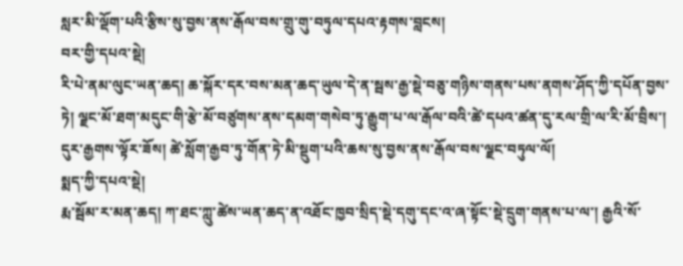སླར་མི་ལྡོག་པའི་རྩིས་སུ་བྱས་ནས་རྒོལ་བས་གྲུ་གུ་བཏུལ་དཔའ་རྟགས་བླངས།
བར་གྱི་དཔའ་སྡེ།
རི་པེ་ནམ་ལུང་ཡན་ཆད། ཆ་སྐོར་དར་བས་མན་ཆད་ཡུལ་དེ་ན་སྦས་རྒྱ་སྡེ་བཅུ་གཉིས་གནས་པས་ནགས་ཤོད་ཀྱི་དཔོན་བྱས་ཏེ། ལྗང་མོ་ཐག་མདུང་གི་རྩེ་མོ་བཙུགས་ནས་དམག་གསེབ་ཏུ་རྒྱུག་པ་ལ་རྒོལ་བའི་ཚེ་དཔའ་ཚན་དུ་རལ་གྲི་ལ་རི་མོ་བྲིས་། དུར་རྒྱགས་ལྟོར་ཟོས། ཚེ་སློག་རྒྱབ་ཏུ་གོན་ཏེ་མི་སྡུག་པའི་ཆས་སུ་བྱས་ནས་རྒོལ་བས་ལྗང་བཏུལ་ལོ།
སྨད་ཀྱི་དཔའ་སྡེ།
རྨ་སྦོམ་ར་མན་ཆད། ཀ་ཐང་ཀླུ་ཚེས་ཡན་ཆད་ན་འཐོང་ཁྱབ་སྲིད་སྡེ་དགུ་དང་འ་ཞ་སྟོང་སྡེ་དྲུག་གནས་པ་ལ་། རྒྱའི་སོ་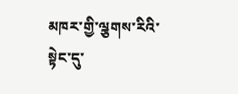མཁར་གྱི་ལྕགས་རིའི་སྟེང་དུ་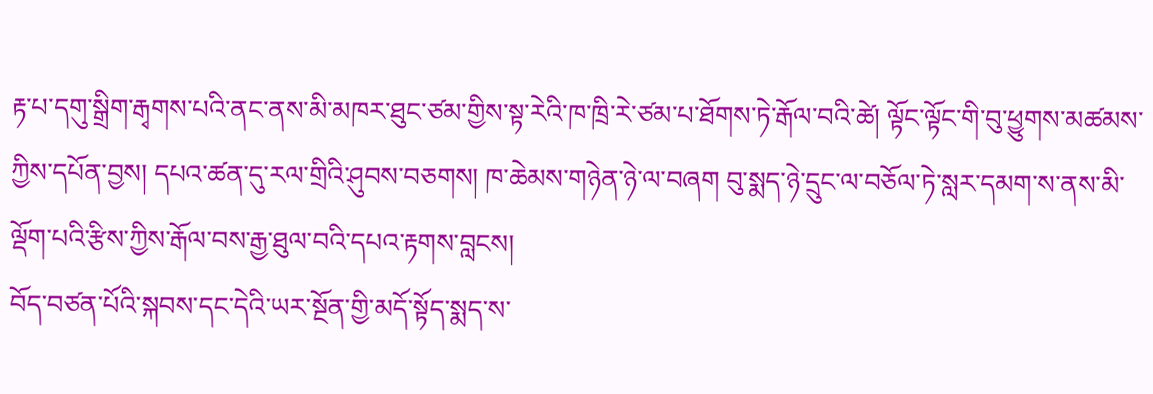རྟ་པ་དགུ་སྒྲིག་རྒྭགས་པའི་ནང་ནས་མི་མཁར་ཐུང་ཙམ་གྱིས་སྟ་རེའི་ཁ་ཁྲི་རེ་ཙམ་པ་ཐོགས་ཏེ་རྒོལ་བའི་ཚེ། ལྟོང་ལྟོང་གི་བུ་ཕྱུགས་མཚམས་ཀྱིས་དཔོན་བྱས། དཔའ་ཚན་དུ་རལ་གྲིའི་ཤུབས་བཅགས། ཁ་ཆེམས་གཉེན་ཉེ་ལ་བཞག བུ་སྨད་ཉེ་དྲུང་ལ་བཅོལ་ཏེ་སླར་དམག་ས་ནས་མི་ལྡོག་པའི་རྩིས་ཀྱིས་རྒོལ་བས་རྒྱ་ཐུལ་བའི་དཔའ་རྟགས་བླངས།
བོད་བཙན་པོའི་སྐབས་དང་དེའི་ཡར་སྔོན་གྱི་མདོ་སྟོད་སྨད་ས་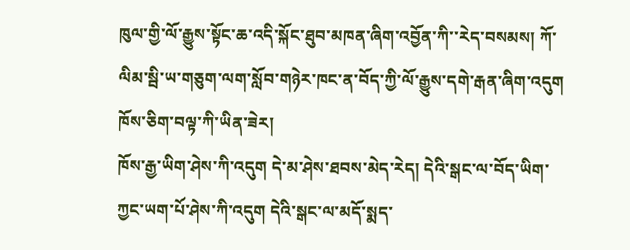ཁུལ་གྱི་ལོ་རྒྱུས་སྟོང་ཆ་འདི་སྐོང་ཐུབ་མཁན་ཞིག་འབྱོན་ཀི་་རེད་བསམས། ཀོ་ལིམ་སྦི་ཡ་གཅུག་ལག་སློབ་གཉེར་ཁང་ན་བོད་ཀྱི་ལོ་རྒྱུས་དགེ་རྒན་ཞིག་འདུག ཁོས་ཅིག་བལྟ་ཀི་ཡིན་ཟེར།
ཁོས་རྒྱ་ཡིག་ཤེས་ཀི་འདུག དེ་མ་ཤེས་ཐབས་མེད་རེད། དེའི་སྒང་ལ་བོད་ཡིག་ཀྱང་ཡག་པོ་ཤེས་ཀི་འདུག དེའི་སྒང་ལ་མདོ་སྨད་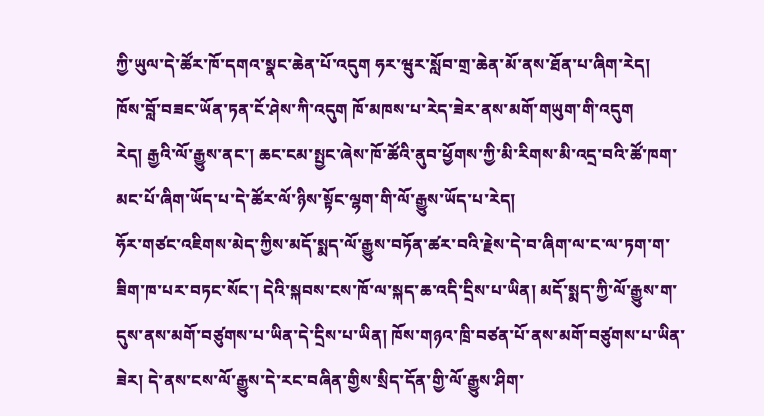ཀྱི་ཡུལ་དེ་ཚོར་ཁོ་དགའ་སྣང་ཆེན་པོ་འདུག ཧར་ཝུར་སློབ་གྲ་ཆེན་མོ་ནས་ཐོན་པ་ཞིག་རེད།
ཁོས་བློ་བཟང་ཡོན་ཏན་ངོ་ཤེས་ཀི་འདུག ཁོ་མཁས་པ་རེད་ཟེར་ནས་མགོ་གཡུག་གི་འདུག
རེད། རྒྱའི་ལོ་རྒྱུས་ནང་། ཆང་ངམ་སྤྱང་ཞེས་ཁོ་ཚོའི་ནུབ་ཕྱོགས་ཀྱི་མི་རིགས་མི་འདྲ་བའི་ཚོ་ཁག་མང་པོ་ཞིག་ཡོད་པ་དེ་ཚོར་ལོ་ཉིས་སྟོང་ལྷག་གི་ལོ་རྒྱུས་ཡོད་པ་རེད།
ཧོར་གཙང་འཇིགས་མེད་ཀྱིས་མདོ་སྨད་ལོ་རྒྱུས་བཏོན་ཚར་བའི་རྗེས་དེ་བ་ཞིག་ལ་ང་ལ་ཏག་ག་ཟིག་ཁ་པར་བཏང་སོང་། དེའི་སྐབས་ངས་ཁོ་ལ་སྐད་ཆ་འདི་དྲིས་པ་ཡིན། མདོ་སྨད་ཀྱི་ལོ་རྒྱུས་ག་དུས་ནས་མགོ་བཙུགས་པ་ཡིན་དེ་དྲིས་པ་ཡིན། ཁོས་གཉའ་ཁྲི་བཙན་པོ་ནས་མགོ་བཙུགས་པ་ཡིན་ཟེར། དེ་ནས་ངས་ལོ་རྒྱུས་དེ་རང་བཞིན་གྱིས་སྲིད་དོན་གྱི་ལོ་རྒྱུས་ཤིག་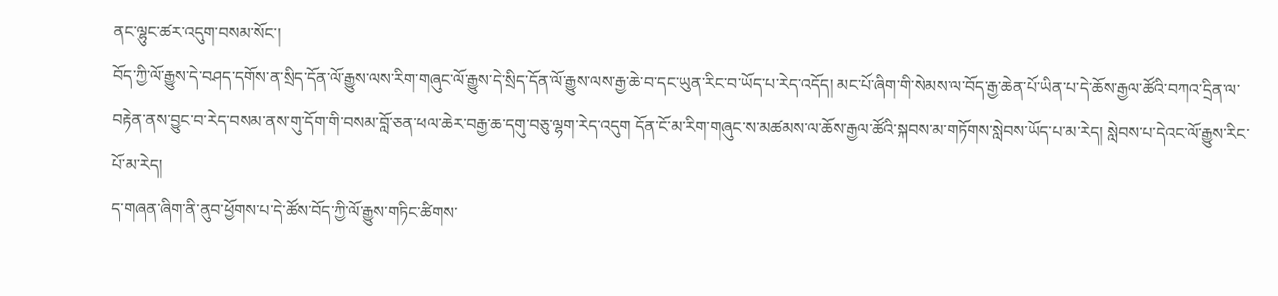ནང་ལྷུང་ཚར་འདུག་བསམ་སོང་།
བོད་ཀྱི་ལོ་རྒྱུས་དེ་བཤད་དགོས་ན་སྲིད་དོན་ལོ་རྒྱུས་ལས་རིག་གཞུང་ལོ་རྒྱུས་དེ་སྲིད་དོན་ལོ་རྒྱུས་ལས་རྒྱ་ཆེ་བ་དང་ཡུན་རིང་བ་ཡོད་པ་རེད་འདོད། མང་པོ་ཞིག་གི་སེམས་ལ་བོད་རྒྱ་ཆེན་པོ་ཡིན་པ་དེ་ཆོས་རྒྱལ་ཚོའི་བཀའ་དྲིན་ལ་བརྟེན་ནས་བྱུང་བ་རེད་བསམ་ནས་གུ་དོག་གི་བསམ་བློ་ཅན་ཕལ་ཆེར་བརྒྱ་ཆ་དགུ་བཅུ་ལྷག་རེད་འདུག དོན་ངོ་མ་རིག་གཞུང་ས་མཚམས་ལ་ཆོས་རྒྱལ་ཚོའི་སྐབས་མ་གཏོགས་སླེབས་ཡོད་པ་མ་རེད། སླེབས་པ་དེའང་ལོ་རྒྱུས་རིང་པོ་མ་རེད།
ད་གཞན་ཞིག་ནི་ནུབ་ཕྱོགས་པ་དེ་ཚོས་བོད་ཀྱི་ལོ་རྒྱུས་གཏིང་ཚིགས་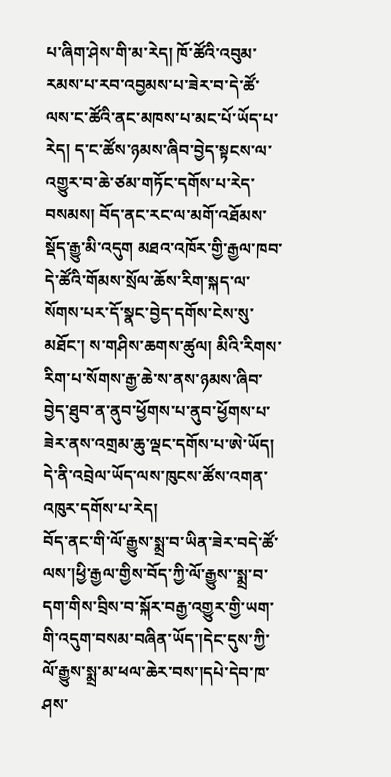པ་ཞིག་ཤེས་གི་མ་རེད། ཁོ་ཚོའི་འབུམ་རམས་པ་རབ་འབྱམས་པ་ཟེར་བ་དེ་ཚོ་ལས་ང་ཚོའི་ནང་མཁས་པ་མང་པོ་ཡོད་པ་རེད། ད་ང་ཚོས་ཉམས་ཞིབ་བྱེད་སྟངས་ལ་འགྱུར་བ་ཆེ་ཙམ་གཏོང་དགོས་པ་རེད་བསམས། བོད་ནང་རང་ལ་མགོ་འཐོམས་སྡོད་རྒྱུ་མི་འདུག མཐའ་འཁོར་གྱི་རྒྱལ་ཁབ་དེ་ཚོའི་གོམས་སྲོལ་ཆོས་རིག་སྐད་ལ་སོགས་པར་དོ་སྣང་བྱེད་དགོས་ངེས་སུ་མཐོང་། ས་གཤིས་ཆགས་ཚུལ། མིའི་རིགས་རིག་པ་སོགས་རྒྱ་ཆེ་ས་ནས་ཉམས་ཞིབ་བྱེད་ཐུབ་ན་ནུབ་ཕྱོགས་པ་ནུབ་ཕྱོགས་པ་ཟེར་ནས་འགྲམ་ཆུ་ལྡང་དགོས་པ་ཨེ་ཡོད། དེ་ནི་འབྲེལ་ཡོད་ལས་ཁུངས་ཚོས་འགན་འཁུར་དགོས་པ་རེད།
བོད་ནང་གི་ལོ་རྒྱུས་སྨྲ་བ་ཡིན་ཟེར་བདེ་ཚོ་ལས་།ཕྱི་རྒྱལ་གྱིས་བོད་ཀྱི་ལོ་རྒྱུས་་སྨྲ་བ་དག་གིས་བྲིས་བ་སྐོར་བརྒྱ་འགྱུར་གྱི་ཡག་གི་འདུག་བསམ་བཞིན་ཡོད་།དེང་དུས་ཀྱི་ལོ་རྒྱུས་སྨྲ་མ་ཕལ་ཆེར་བས་།དཔེ་དེབ་ཁ་ཤས་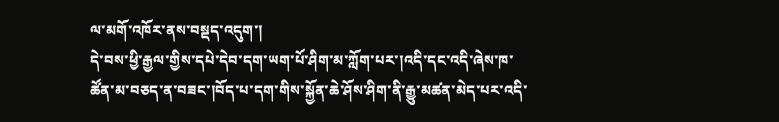ལ་མགོ་འཁོར་ནས་བསྡད་འདུག་།
དེ་བས་ཕྱི་རྒྱལ་གྱིས་དཔེ་དེབ་དག་ཡག་པོ་ཤིག་མ་ཀློག་པར་།འདི་དང་འདི་ཞེས་ཁ་ཚོན་མ་བཅད་ན་བཟང་།བོད་པ་དག་གིས་སྐྱོན་ཆེ་ཤོས་ཤིག་ནི་རྒྱུ་མཚན་མེད་པར་འདི་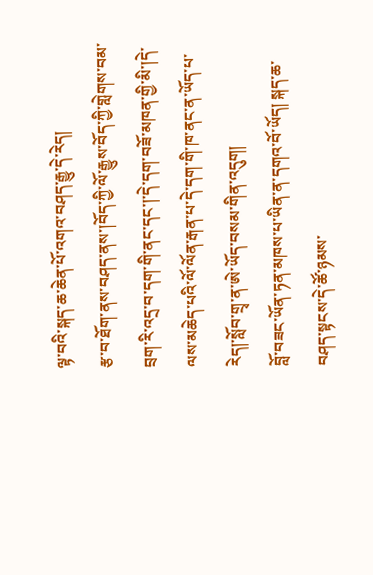ལྟ་བའི་སྐད་ཆ་ཆེན་པོ་འགའ་བཤད་རྒྱུ་དེ་རེད།
རྩ་བ་ཐོག་ནས་བཤད་ནས་།བོད་ཀྱི་ལོ་རྒྱུས་བོད་ཀྱི་གླེགས་བམ་བྲག་རི་འདྲ་བ་དག་གི་ནང་དང་།་དེ་དག་བཟོ་མཁན་གྱི་མི་།དེ་ལས་མཆེད་པའི་ལོ་ལོན་རྒན་པ་དེ་དག་གི་ཁ་ནང་ན་ཡོད་པ་རེད།་སློབ་གྲྭ་ན་ཨེ་ཡོད་བསམ་གིན་འདུག།
བློ་བཟང་ཡོན་ཏན་མཁས་པ་ཡིན་ན་དགའ་བོ་ཡོད། སྐད་ཆ་བཤད་སྟངས་དེ་ཚོ་ཉམས་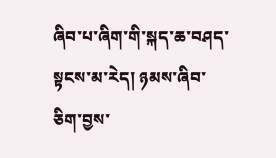ཞིབ་པ་ཞིག་གི་སྐད་ཆ་བཤད་སྟངས་མ་རེད། ཉམས་ཞིབ་ཅིག་བྱས་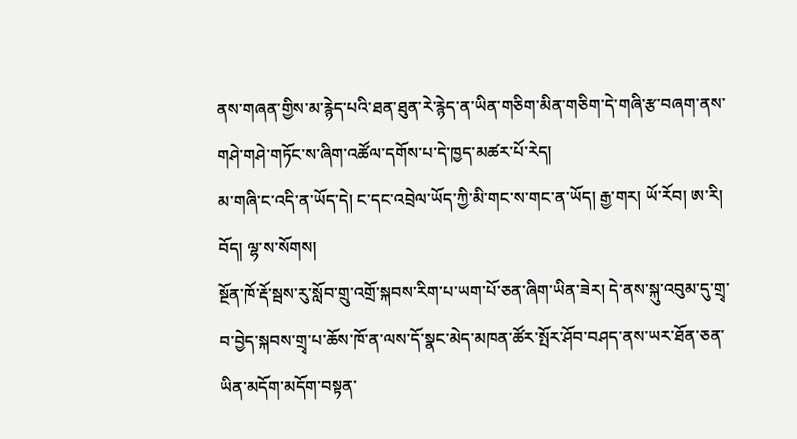ནས་གཞན་གྱིས་མ་རྙེད་པའི་ཐན་ཐུན་རེ་རྙེད་ན་ཡིན་གཅིག་མིན་གཅིག་དེ་གཞི་རྩ་བཞག་ནས་གཤེ་གཤེ་གཏོང་ས་ཞིག་འཚོལ་དགོས་པ་དེ་ཁྱད་མཚར་པོ་རེད།
མ་གཞི་ང་འདི་ན་ཡོད་དེ། ང་དང་འབྲེལ་ཡོད་ཀྱི་མི་གང་ས་གང་ན་ཡོད། རྒྱ་གར། ཡོ་རོབ། ཨ་རི། བོད། ལྷ་ས་སོགས།
སྔོན་ཁོ་རྡོ་སྦས་རུ་སློབ་གྲུ་འགྲོ་སྐབས་རིག་པ་ཡག་པོ་ཅན་ཞིག་ཡིན་ཟེར། དེ་ནས་སྐུ་འབུམ་དུ་གྲྭ་བ་བྱེད་སྐབས་གྲྭ་པ་ཆོས་ཁོ་ན་ལས་དོ་སྣང་མེད་མཁན་ཚོར་སྤོར་ཤོབ་བཤད་ནས་ཡར་ཐོན་ཅན་ཡིན་མདོག་མདོག་བསྟན་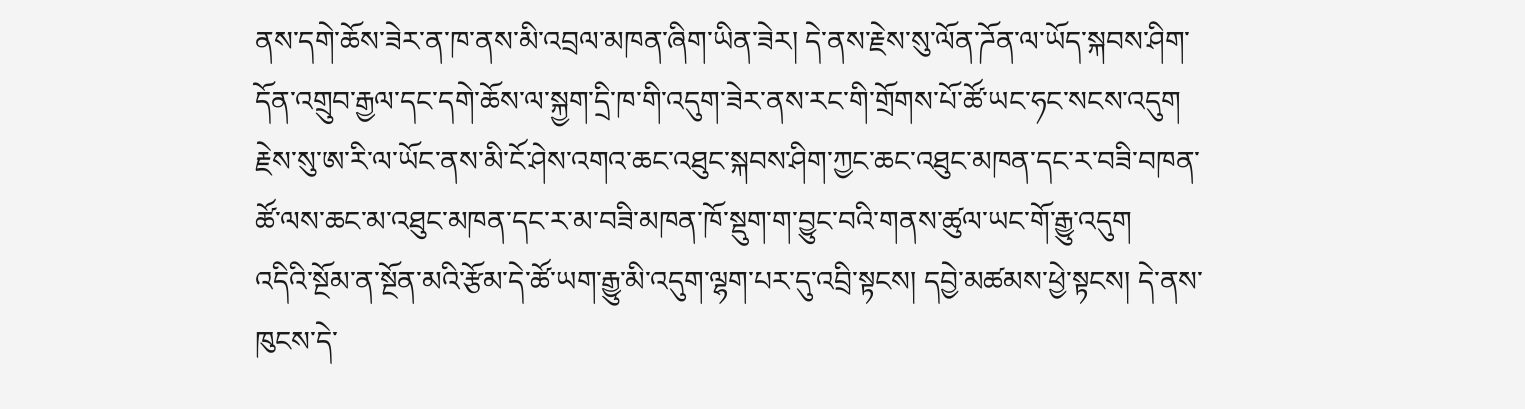ནས་དགེ་ཆོས་ཟེར་ན་ཁ་ནས་མི་འབྲལ་མཁན་ཞིག་ཡིན་ཟེར། དེ་ནས་རྗེས་སུ་ལོན་ཌོན་ལ་ཡོད་སྐབས་ཤིག་དོན་འགྲུབ་རྒྱལ་དང་དགེ་ཆོས་ལ་སྐྱག་དྲི་ཁ་གི་འདུག་ཟེར་ནས་རང་གི་གྲོགས་པོ་ཚོ་ཡང་ཧང་སངས་འདུག རྗེས་སུ་ཨ་རི་ལ་ཡོང་ནས་མི་ངོ་ཤེས་འགའ་ཆང་འཐུང་སྐབས་ཤིག་ཀྱང་ཆང་འཐུང་མཁན་དང་ར་བཟི་བཁན་ཚོ་ལས་ཆང་མ་འཐུང་མཁན་དང་ར་མ་བཟི་མཁན་ཁོ་སྡུག་ག་བྱུང་བའི་གནས་ཚུལ་ཡང་གོ་རྒྱུ་འདུག
འདིའི་སྔོམ་ན་སྔོན་མའི་རྩོམ་དེ་ཚོ་ཡག་རྒྱུ་མི་འདུག་ལྷག་པར་དུ་འབྲི་སྟངས། དབྱེ་མཚམས་ཕྱེ་སྟངས། དེ་ནས་ཁུངས་དེ་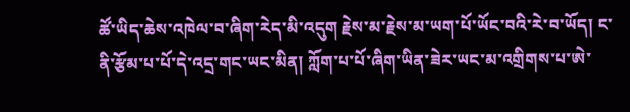ཚོ་ཡིད་ཆེས་འཁེལ་བ་ཞིག་རེད་མི་འདུག རྗེས་མ་རྗེས་མ་ཡག་པོ་ཡོང་བའི་རེ་བ་ཡོད། ང་ནི་རྩོམ་པ་པོ་དེ་འདྲ་གང་ཡང་མིན། ཀློག་པ་པོ་ཞིག་ཡིན་ཟེར་ཡང་མ་འགྲིགས་པ་ཨེ་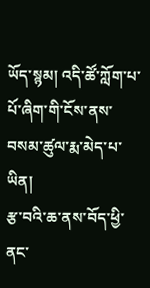ཡོད་སྙམ། འདི་ཚོ་ཀློག་པ་པོ་ཞིག་གི་ངོས་ནས་བསམ་ཚུལ་རྨ་མེད་པ་ཡིན།
རྩ་བའི་ཆ་ནས་བོད་ཕྱི་ནང་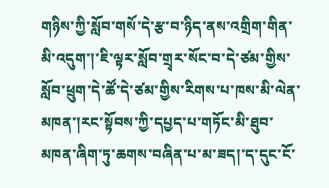གཉིས་ཀྱི་སློབ་གསོ་དེ་རྩ་བ་ཉིད་ནས་འགྲིག་གིན་མི་འདུག་།་ཇི་ལྟར་སློབ་གྲྭར་སོང་བ་དེ་ཙམ་གྱིས་སློབ་ཕྲུག་དེ་ཚོ་དེ་ཙམ་གྱིས་རིགས་པ་ཁས་མི་ལེན་མཁན་།རང་སྟོབས་ཀྱི་དཔྱད་པ་གཏོང་མི་ཐུབ་མཁན་ཞིག་ཏུ་ཆགས་བཞིན་པ་མ་ཟད།་ད་དུང་ངོ་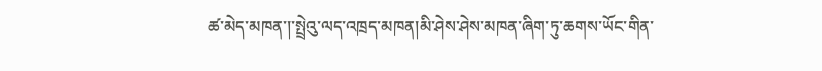ཚ་མེད་མཁན་།་སྤྲེའུ་ལད་འཁྲད་མཁན།མི་ཤེས་ཤེས་མཁན་ཞིག་ཏུ་ཆགས་ཡོང་གིན་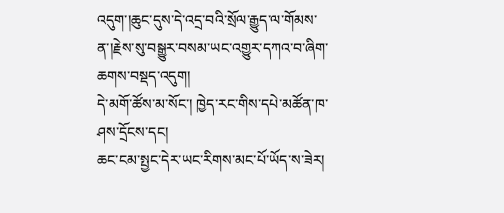འདུག་།ཆུང་དུས་དེ་འདྲ་བའི་སྲོལ་རྒྱུད་ལ་གོམས་ན་།རྗེས་སུ་བསྒྱུར་བསམ་ཡང་འགྱུར་དཀའ་བ་ཞིག་ཆགས་བསྡད་འདུག།
དེ་མགོ་ཚོས་མ་སོང་། ཁྱེད་རང་གིས་དཔེ་མཚོན་ཁ་ཤས་དྲོངས་དང།
ཆང་ངམ་སྤྱང་དེར་ཡང་རིགས་མང་པོ་ཡོད་ས་ཟེར།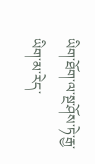ཡིག་ཐོག་ལ་སྔ་ཤོས་ཏེ་རྒྱ་ཡིག་མ་རེད་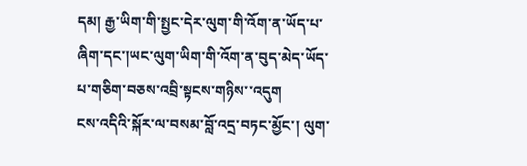དམ། རྒྱ་ཡིག་གི་སྤྱང་དེར་ལུག་གི་འོག་ན་ཡོད་པ་ཞིག་དང་།ཡང་ལུག་ཡིག་གི་འོག་ན་བུད་མེད་ཡོད་པ་གཅིག་བཅས་འབྲི་སྟངས་གཉིས་་འདུག
ངས་འདིའི་སྐོར་ལ་བསམ་བློ་འདྲ་བཏང་མྱོང་། ལུག་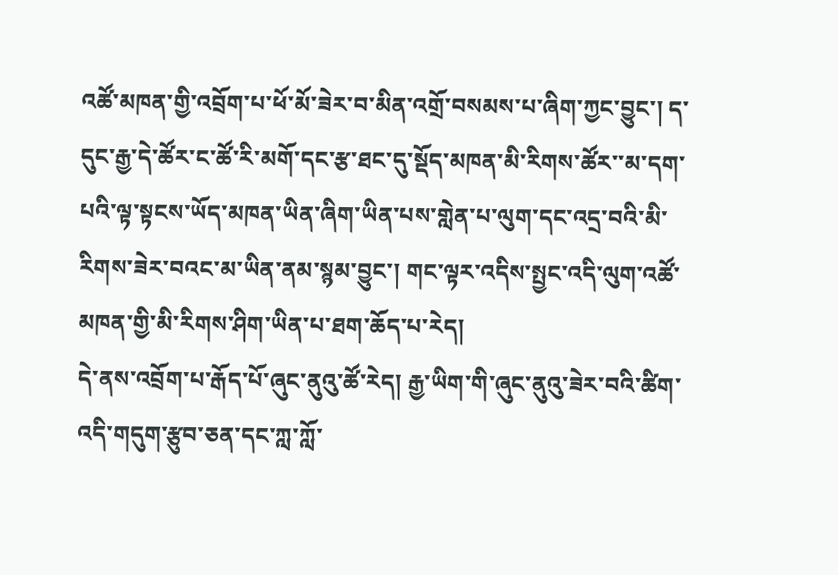འཚོ་མཁན་གྱི་འབྲོག་པ་ཕོ་མོ་ཟེར་བ་མིན་འགྲོ་བསམས་པ་ཞིག་ཀྱང་བྱུང་། ད་དུང་རྒྱ་དེ་ཚོར་ང་ཚོ་རི་མགོ་དང་རྩ་ཐང་དུ་སྡོད་མཁན་མི་རིགས་ཚོར་་མ་དག་པའི་ལྟ་སྟངས་ཡོད་མཁན་ཡིན་ཞིག་ཡིན་པས་གླེན་པ་ལུག་དང་འདྲ་བའི་མི་རིགས་ཟེར་བའང་མ་ཡིན་ནམ་སྙམ་བྱུང་། གང་ལྟར་འདིས་སྤྱང་འདི་ལུག་འཚོ་མཁན་གྱི་མི་རིགས་ཤིག་ཡིན་པ་ཐག་ཆོད་པ་རེད།
དེ་ནས་འབྲོག་པ་རྒོད་པོ་ཞུང་ནུའུ་ཚོ་རེད། རྒྱ་ཡིག་གི་ཞུང་ནུའུ་ཟེར་བའི་ཚིག་འདི་གདུག་རྩུབ་ཅན་དང་ཀླ་ཀློ་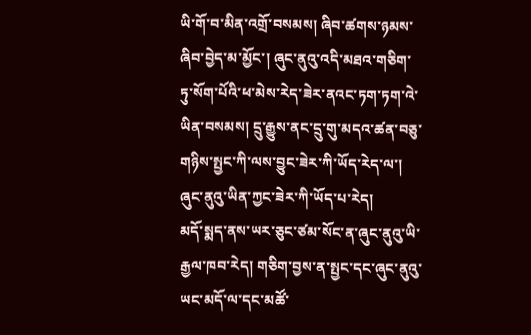ཡི་གོ་བ་མིན་འགྲོ་བསམས། ཞིབ་ཚགས་ཉམས་ཞིབ་བྱེད་མ་མྱོང་། ཞུང་ནུའུ་འདི་མཐའ་གཅིག་ཏུ་སོག་པོའི་ཕ་མེས་རེད་ཟེར་ནའང་ཏག་ཏག་འེ་ཡིན་བསམས། དྲུ་རྒྱུས་ནང་དྲུ་གུ་མདའ་ཚན་བཅུ་གཉིས་སྤྱང་ཀི་ལས་བྱུང་ཟེར་ཀི་ཡོད་རེད་ལ་། ཞུང་ནུའུ་ཡིན་ཀྱང་ཟེར་ཀི་ཡོད་པ་རེད།
མདོ་སྨད་ནས་ཡར་ཅུང་ཙམ་སོང་ན་ཞུང་ནུའུ་ཡི་རྒྱལ་ཁབ་རེད། གཅིག་བྱས་ན་སྤྱང་དང་ཞུང་ནུའུ་ཡང་མདོ་ལ་དང་མཚོ་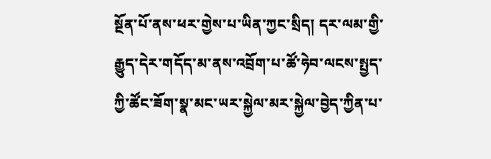སྔོན་པོ་ནས་ཕར་གྱེས་པ་ཡིན་ཀྱང་སྲིད། དར་ལམ་གྱི་རྒྱུད་དེར་གདོད་མ་ནས་འབྲོག་པ་ཚོ་ཧེབ་ལངས་སྤྱད་ཀྱི་ཚོང་ཟོག་སྣ་མང་ཡར་སྐྱེལ་མར་སྐྱེལ་བྱེད་ཀྱིན་པ་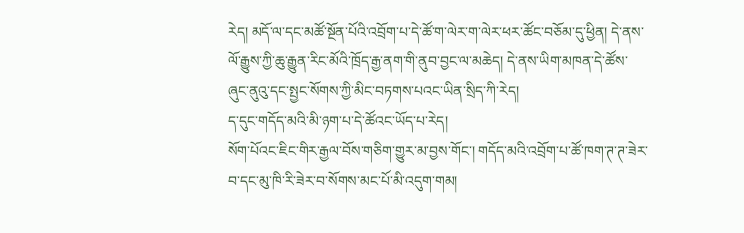རེད། མདོ་ལ་དང་མཚོ་སྔོན་པོའི་འབྲོག་པ་དེ་ཚོ་ག་ལེར་ག་ལེར་ཕར་ཚོང་བཅོམ་དུ་ཕྱིན། དེ་ནས་ལོ་རྒྱུས་ཀྱི་ཆུ་རྒྱུན་རིང་མོའི་ཁྲོད་རྒྱ་ནག་གི་ནུབ་བྱང་ལ་མཆེད། དེ་ནས་ཡིག་མཁན་དེ་ཚོས་ཞུང་ནུའུ་དང་སྤྱང་སོགས་ཀྱི་མིང་བཏགས་པའང་ཡིན་སྲིད་ཀི་རེད།
ད་དུང་གདོད་མའི་མི་ཉག་པ་དེ་ཚོའང་ཡོད་པ་རེད།
སོག་པོའང་ཇིང་གིར་རྒྱལ་བོས་གཅིག་གྱུར་མ་བྱས་གོང་། གདོད་མའི་འབྲོག་པ་ཚོ་ཁག་ཊ་ཊ་ཟེར་བ་དང་མུ་ཁི་རི་ཟེར་བ་སོགས་མང་པོ་མི་འདུག་གམ།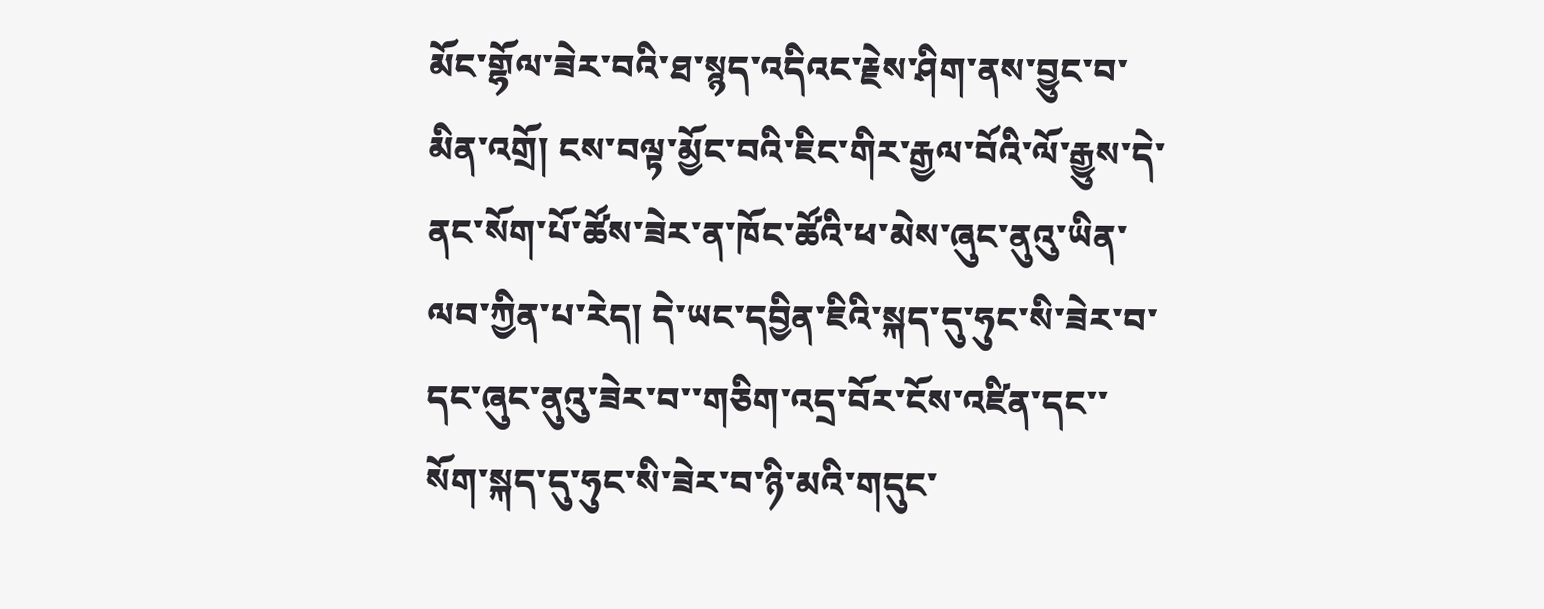མོང་གྷོལ་ཟེར་བའི་ཐ་སྙད་འདིའང་རྗེས་ཤིག་ནས་བྱུང་བ་མིན་འགྲོ། ངས་བལྟ་མྱོང་བའི་ཇིང་གིར་རྒྱལ་བོའི་ལོ་རྒྱུས་དེ་ནང་སོག་པོ་ཚོས་ཟེར་ན་ཁོང་ཚོའི་ཕ་མེས་ཞུང་ནུའུ་ཡིན་ལབ་ཀྱིན་པ་རེད། དེ་ཡང་དབྱིན་ཇིའི་སྐད་དུ་ཧུང་སི་ཟེར་བ་དང་ཞུང་ནུའུ་ཟེར་བ་་གཅིག་འདྲ་བོར་ངོས་འཛིན་དང་་ སོག་སྐད་དུ་ཧུང་སི་ཟེར་བ་ཉི་མའི་གདུང་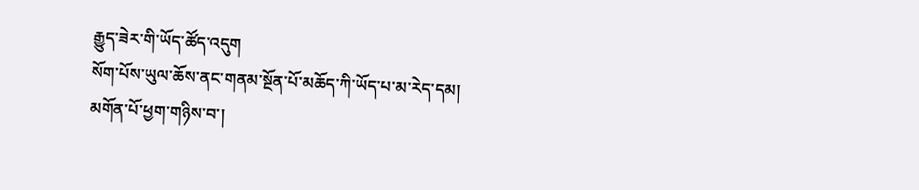རྒྱུད་ཟེར་གི་ཡོད་ཚོད་འདུག
སོག་པོས་ཡུལ་ཆོས་ནང་གནམ་སྔོན་པོ་མཆོད་ཀི་ཡོད་པ་མ་རེད་དམ།
མགོན་པོ་ཕྱག་གཉིས་བ་།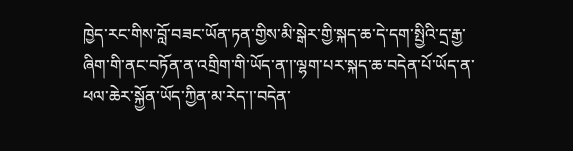ཁྱེད་རང་གིས་བློ་བཟང་ཡོན་ཏན་གྱིས་མི་སྒེར་གྱི་སྐད་ཆ་དེ་དག་སྤྱིའི་དྲ་རྒྱ་ཞིག་གི་ནང་བཏོན་ན་འགྲིག་གི་ཡོད་ན་།་ལྷག་པར་སྐད་ཆ་བདེན་པོ་ཡོད་ན་ཕལ་ཆེར་སྐྱོན་ཡོད་ཀྱིན་མ་རེད་།་བདེན་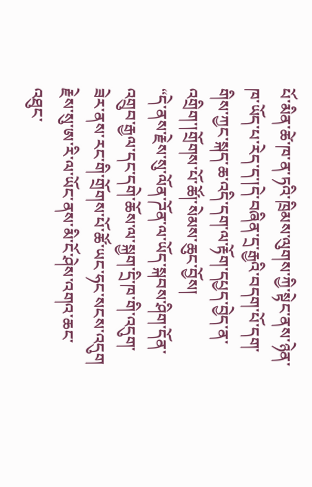པོ་མིན་ཚེ་ཁ་ན་ཏའི་ཁྲིམས་ལུགས་ཀྱི་སྟེང་ནས་ཉེན་ཁ་ཡོད་པ་རེད་ད་།དེ་བཞིན་དྲ་རྒྱའི་བདག་པོ་དག་གིས་ཀྱང་སྐད་ཆ་འདི་དག་ལ་རྟོག་དཔྱད་བྱེད་ན་འགྲིག་།གྲོགས་པོ་ཚོ།་སེམས་ཆུང་བྱོས།
“དེ་ནས་རྗེས་སུ་ལོན་ཌོན་ལ་ཡོད་སྐབས་ཤིག་དོན་འགྲུབ་རྒྱལ་དང་དགེ་ཆོས་ལ་སྐྱག་དྲི་ཁ་གི་འདུག་ཟེར་ནས་རང་གི་གྲོགས་པོ་ཚོ་ཡང་ཧང་སངས་འདུག རྗེས་སུ་ཨ་རི་ལ་ཡོང་ནས་མི་ངོ་ཤེས་འགའ་ཆང་འཐུང་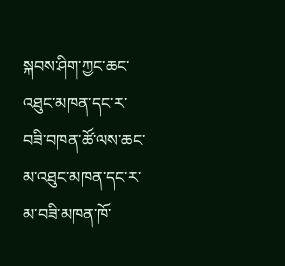སྐབས་ཤིག་ཀྱང་ཆང་འཐུང་མཁན་དང་ར་བཟི་བཁན་ཚོ་ལས་ཆང་མ་འཐུང་མཁན་དང་ར་མ་བཟི་མཁན་ཁོ་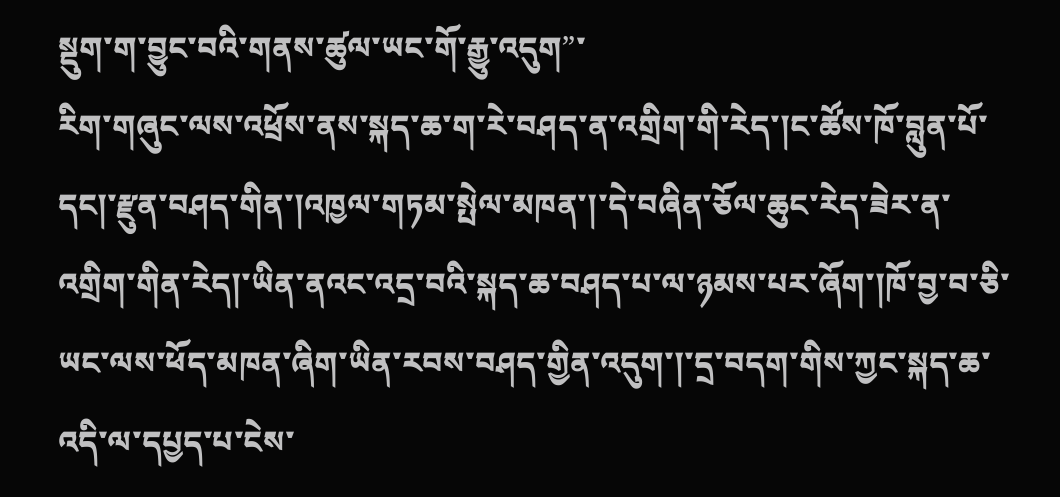སྡུག་ག་བྱུང་བའི་གནས་ཚུལ་ཡང་གོ་རྒྱུ་འདུག”་
རིག་གཞུང་ལས་འཕྲོས་ནས་སྐད་ཆ་ག་རེ་བཤད་ན་འགྲིག་གི་རེད་།ང་ཚོས་ཁོ་བླུན་པོ་དང།་རྫུན་བཤད་གིན་།འཁྱལ་གཏམ་སྤེལ་མཁན་།་དེ་བཞིན་ཅོལ་ཆུང་རེད་ཟེར་ན་འགྲིག་གིན་རེད།་ཡིན་ནའང་འདྲ་བའི་སྐད་ཆ་བཤད་པ་ལ་ཉམས་པར་ཞོག་།ཁོ་བྱ་བ་ཅི་ཡང་ལས་ཕོད་མཁན་ཞིག་ཡིན་རབས་བཤད་གྱིན་འདུག་།་དྲ་བདག་གིས་ཀྱང་སྐད་ཆ་འདི་ལ་དཔྱད་པ་ངེས་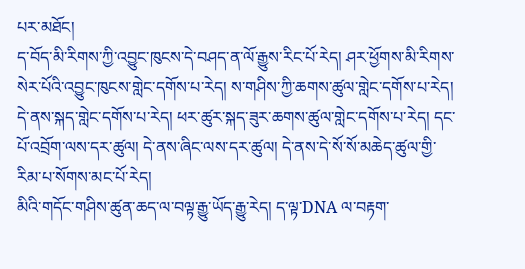པར་མཐོང།
ད་བོད་མི་རིགས་ཀྱི་འབྱུང་ཁུངས་དེ་བཤད་ན་ལོ་རྒྱུས་རིང་པོ་རེད། ཤར་ཕྱོགས་མི་རིགས་སེར་པོའི་འབྱུང་ཁུངས་གླེང་དགོས་པ་རེད། ས་གཤིས་ཀྱི་ཆགས་ཚུལ་གླེང་དགོས་པ་རེད། དེ་ནས་སྐད་གླེང་དགོས་པ་རེད། ཕར་ཚུར་སྐད་ཟུར་ཆགས་ཚུལ་གླེང་དགོས་པ་རེད། དང་པོ་འབྲོག་ལས་དར་ཚུལ། དེ་ནས་ཞིང་ལས་དར་ཚུལ། དེ་ནས་དེ་སོ་སོ་མཆེད་ཚུལ་གྱི་རིམ་པ་སོགས་མང་པོ་རེད།
མིའི་གདོང་གཤིས་ཚུན་ཆད་ལ་བལྟ་རྒྱུ་ཡོད་རྒྱུ་རེད། ད་ལྟ་DNA ལ་བརྟག་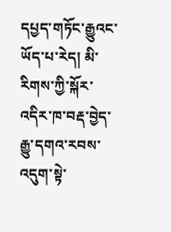དཔྱད་གཏོང་རྒྱུའང་ཡོད་པ་རེད། མི་རིགས་ཀྱི་སྐོར་འདིར་ཁ་བརྡ་བྱེད་རྒྱུ་དགའ་རབས་འདུག་སྟེ་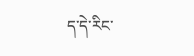ད་དེ་རིང་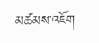མཚམས་འཇོག